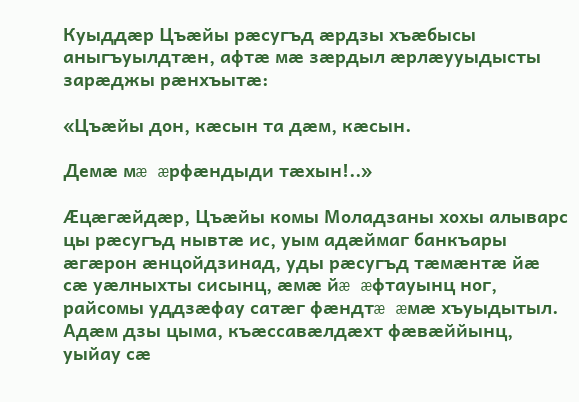Куыддæр Цъæйы рæсугъд æрдзы хъæбысы аныгъуылдтæн, афтæ мæ зæрдыл æрлæууыдысты зарæджы рæнхъытæ:

«Цъæйы дон, кæсын та дæм, кæсын.

Демæ мæ æрфæндыди тæхын!..»

Æцæгæйдæр, Цъæйы комы Моладзаны хохы алыварс цы рæсугъд нывтæ ис, уым адæймаг банкъары æгæрон æнцойдзинад, уды рæсугъд тæмæнтæ йæ сæ уæлныхты сисынц, æмæ йæ æфтауынц ног, райсомы уддзæфау сатæг фæндтæ æмæ хъуыдытыл. Адæм дзы цыма, къæссавæлдæхт фæвæййынц, уыйау сæ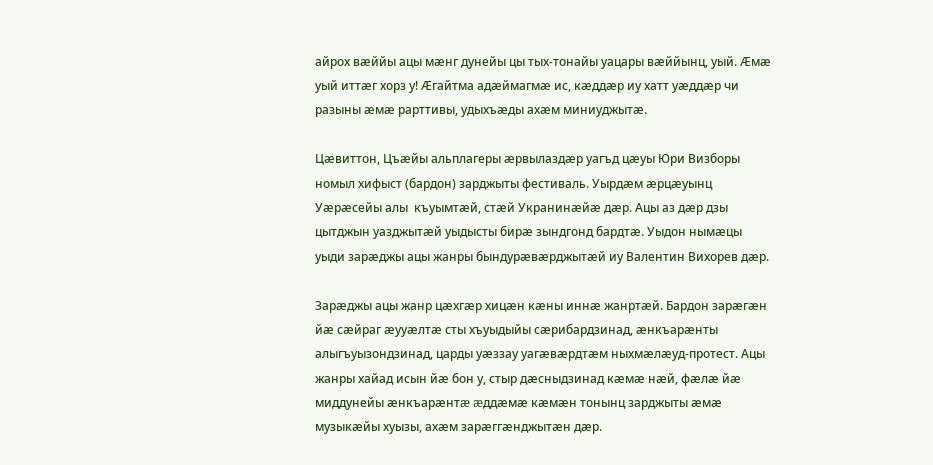айрох вæййы ацы мæнг дунейы цы тых-тонайы уацары вæййынц, уый. Æмæ уый иттæг хорз у! Æгайтма адæймагмæ ис, кæддæр иу хатт уæддæр чи разыны æмæ рарттивы, удыхъæды ахæм миниуджытæ.

Цæвиттон, Цъæйы альплагеры æрвылаздæр уагъд цæуы Юри Визборы номыл хифыст (бардон) зарджыты фестиваль. Уырдæм æрцæуынц Уæрæсейы алы  къуымтæй, стæй Укранинæйæ дæр. Ацы аз дæр дзы цытджын уазджытæй уыдысты бирæ зындгонд бардтæ. Уыдон нымæцы уыди зарæджы ацы жанры бындурæвæрджытæй иу Валентин Вихорев дæр.

Зарæджы ацы жанр цæхгæр хицæн кæны иннæ жанртæй. Бардон зарæгæн йæ сæйраг æууæлтæ сты хъуыдыйы сæрибардзинад, æнкъарæнты алыгъуызондзинад, царды уæззау уагæвæрдтæм ныхмæлæуд-протест. Ацы жанры хайад исын йæ бон у, стыр дæсныдзинад кæмæ нæй, фæлæ йæ миддунейы æнкъарæнтæ æддæмæ кæмæн тонынц зарджыты æмæ музыкæйы хуызы, ахæм зарæггæнджытæн дæр.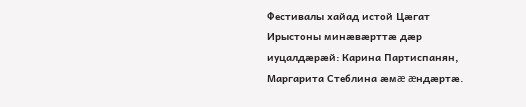Фестивалы хайад истой Цæгат Ирыстоны минæвæрттæ дæр иуцалдæрæй: Карина Партиспанян, Маргарита Стеблина æмæ æндæртæ.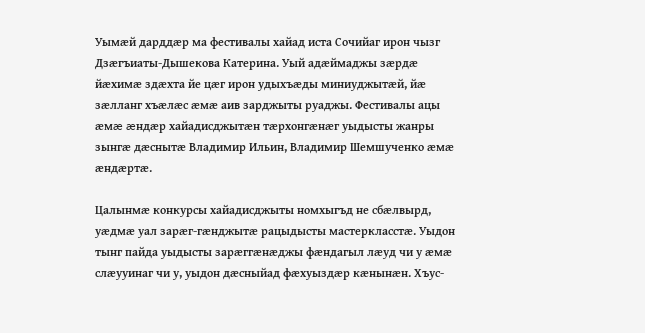Уымæй дарддæр ма фестивалы хайад иста Сочийаг ирон чызг Дзæгъиаты-Дышекова Катерина. Уый адæймаджы зæрдæ йæхимæ здæхта йе цæг ирон удыхъæды миниуджытæй, йæ зæлланг хъæлæс æмæ аив зарджыты руаджы. Фестивалы ацы æмæ æндæр хайадисджытæн тæрхонгæнæг уыдысты жанры зынгæ дæснытæ Владимир Ильин, Владимир Шемшученко æмæ æндæртæ.

Цалынмæ конкурсы хайадисджыты номхыгъд не сбæлвырд, уæдмæ уал зарæг-гæнджытæ рацыдысты мастеркласстæ. Уыдон тынг пайда уыдысты зарæггæнæджы фæндагыл лæуд чи у æмæ слæууинаг чи у, уыдон дæсныйад фæхуыздæр кæнынæн. Хъус-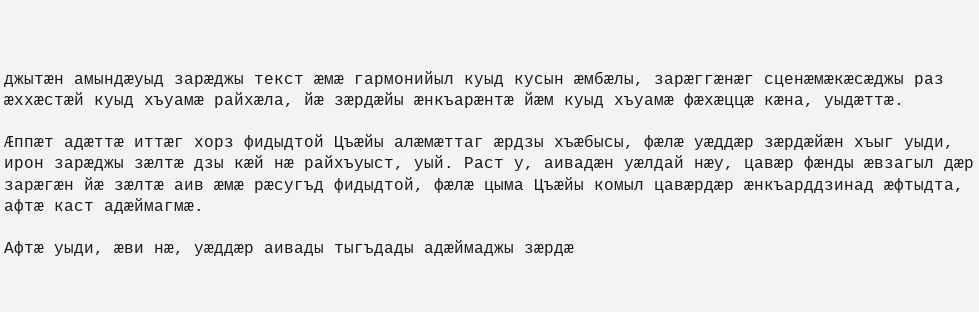джытæн амындæуыд зарæджы текст æмæ гармонийыл куыд кусын æмбæлы, зарæггæнæг сценæмæкæсæджы раз æххæстæй куыд хъуамæ райхæла, йæ зæрдæйы æнкъарæнтæ йæм куыд хъуамæ фæхæццæ кæна, уыдæттæ.

Æппæт адæттæ иттæг хорз фидыдтой Цъæйы алæмæттаг æрдзы хъæбысы, фæлæ уæддæр зæрдæйæн хъыг уыди, ирон зарæджы зæлтæ дзы кæй нæ райхъуыст, уый. Раст у, аивадæн уæлдай нæу, цавæр фæнды æвзагыл дæр зарæгæн йæ зæлтæ аив æмæ рæсугъд фидыдтой, фæлæ цыма Цъæйы комыл цавæрдæр æнкъарддзинад æфтыдта, афтæ каст адæймагмæ.

Афтæ уыди, æви нæ, уæддæр аивады тыгъдады адæймаджы зæрдæ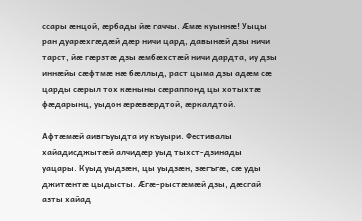ссары æнцой, æрбады йæ гаччы. Æмæ куыннæ! Уыцы ран дуарæхгæдæй дæр ничи цард, давынæй дзы ничи тарст, йæ гæрзтæ дзы æмбæхстæй ничи дардта, иу дзы иннæйы сæфтмæ нæ бæллыд, раст цыма дзы адæм сæ царды сæрыл тох кæныны сæраппонд цы хотыхтæ фæдарынц, уыдон æрæвæрдтой, æркалдтой.

Афтæмæй аивгъуыдта иу къуыри. Фестивалы хайадисджытæй алчидæр уыд тыхст-дзинады уацары. Куыд уыдзæн, цы уыдзæн, зæгъгæ, сæ уды джитæнтæ цыдысты. Æгæ-рыстæмæй дзы, дæсгай азты хайад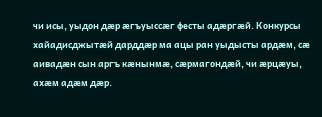чи исы, уыдон дæр æгъуыссæг фесты адæргæй. Конкурсы хайадисджытæй дарддæр ма ацы ран уыдысты ардæм, сæ аивадæн сын аргъ кæнынмæ, сæрмагондæй, чи æрцæуы, ахæм адæм дæр.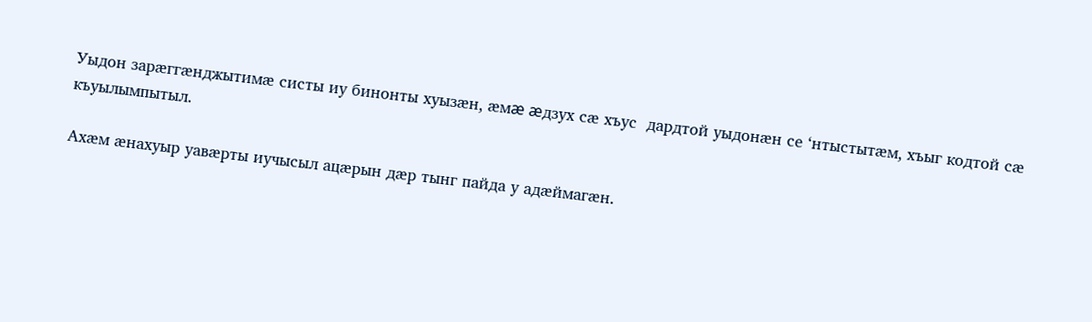Уыдон зарæггæнджытимæ систы иу бинонты хуызæн, æмæ æдзух сæ хъус  дардтой уыдонæн се ‘нтыстытæм, хъыг кодтой сæ къуылымпытыл.

Ахæм æнахуыр уавæрты иучысыл ацæрын дæр тынг пайда у адæймагæн.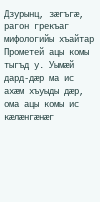Дзурынц, зæгъгæ, рагон грекъаг мифологийы хъайтар Прометей ацы комы тыгъд у. Уымæй дард-дæр ма ис ахæм хъуыды дæр, ома ацы комы ис кæлæнгæнæг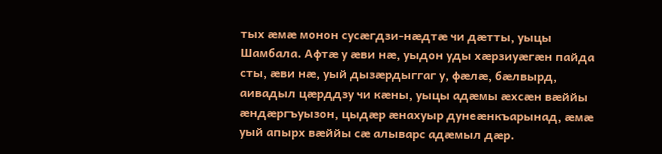тых æмæ монон сусæгдзи-нæдтæ чи дæтты, уыцы Шамбала. Афтæ у æви нæ, уыдон уды хæрзиуæгæн пайда сты, æви нæ, уый дызæрдыггаг у, фæлæ, бæлвырд, аивадыл цæрддзу чи кæны, уыцы адæмы æхсæн вæййы æндæргъуызон, цыдæр æнахуыр дунеæнкъарынад, æмæ уый апырх вæййы сæ алыварс адæмыл дæр.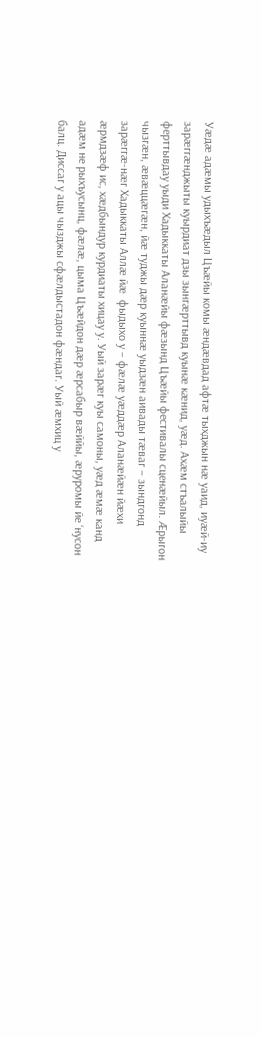Уæдæ адæмы удыхъæдыл Цъæйы комы æндæвдад афтæ тыхджын нæ уаид, иуæй-иу зарæггæнджыты куырдиат дзы зынгæрттывд куынæ кæнид, уæд. Ахæм стъалыйы ферттывдау уыди Хадыккаты Аланæйы фæзынд Цъæйы фестивалы сценæйыл. Æрыгон чызгæн, æвæццæгæн, йæ туджы дæр куыннæ уыдзæн аивады тæваг – зындгонд зарæггæ-нæг Хадыккаты Аллæ йæ  фыдыхо у – фæлæ уæддæр Аланæйæн йæхи æрмдзæф ис, хæдбындур курдиаты хицау у. Уый зарæг куы самоны, уæд æмæ канд адæм не рыхъусынц, фæлæ, цыма Цъæйдон дæр æрсабыр вæййы, æруромы йе ‘нусон балц. Диссаг у ацы чызджы сфæлдыстадон фæндаг. Уый æмхиц у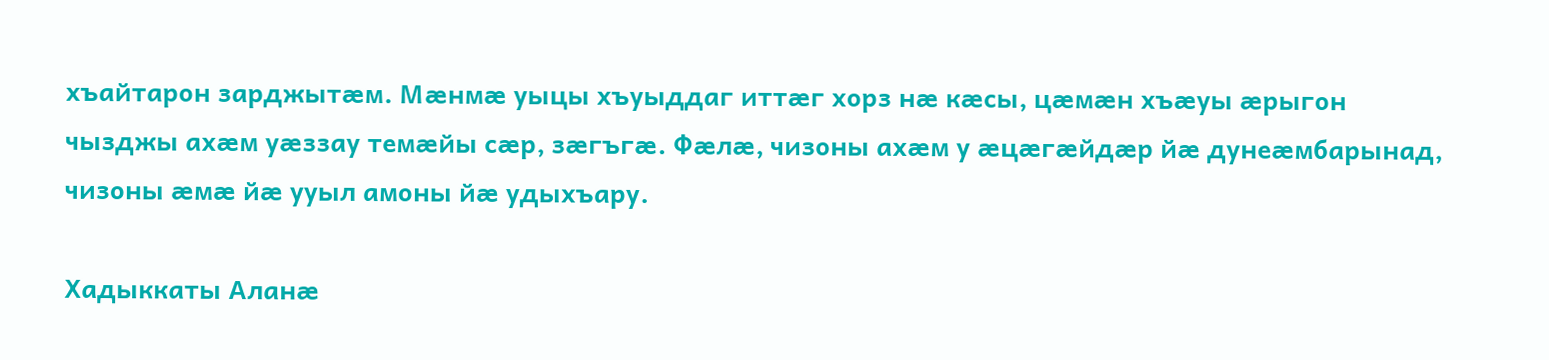хъайтарон зарджытæм. Мæнмæ уыцы хъуыддаг иттæг хорз нæ кæсы, цæмæн хъæуы æрыгон чызджы ахæм уæззау темæйы сæр, зæгъгæ. Фæлæ, чизоны ахæм у æцæгæйдæр йæ дунеæмбарынад, чизоны æмæ йæ ууыл амоны йæ удыхъару.

Хадыккаты Аланæ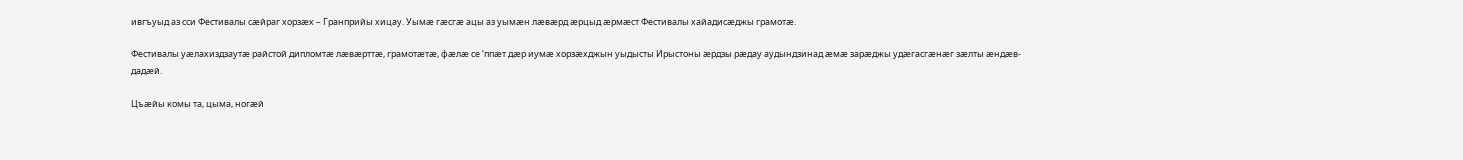ивгъуыд аз сси Фестивалы сæйраг хорзæх – Гранприйы хицау. Уымæ гæсгæ ацы аз уымæн лæвæрд æрцыд æрмæст Фестивалы хайадисæджы грамотæ.

Фестивалы уæлахиздзаутæ райстой дипломтæ лæвæрттæ, грамотæтæ, фæлæ се ‘ппæт дæр иумæ хорзæхджын уыдысты Ирыстоны æрдзы рæдау аудындзинад æмæ зарæджы удæгасгæнæг зæлты æндæв-дадæй.

Цъæйы комы та, цыма, ногæй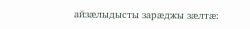айзæлыдысты зарæджы зæлтæ: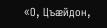«О, Цъæйдон,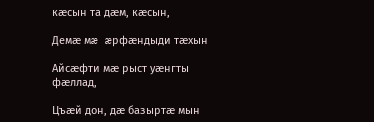кæсын та дæм, кæсын,

Демæ мæ æрфæндыди тæхын

Айсæфти мæ рыст уæнгты фæллад,

Цъæй дон, дæ базыртæ мын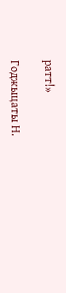ратт!»

Годжыцаты Н.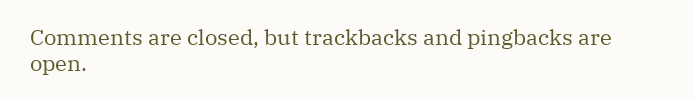Comments are closed, but trackbacks and pingbacks are open.